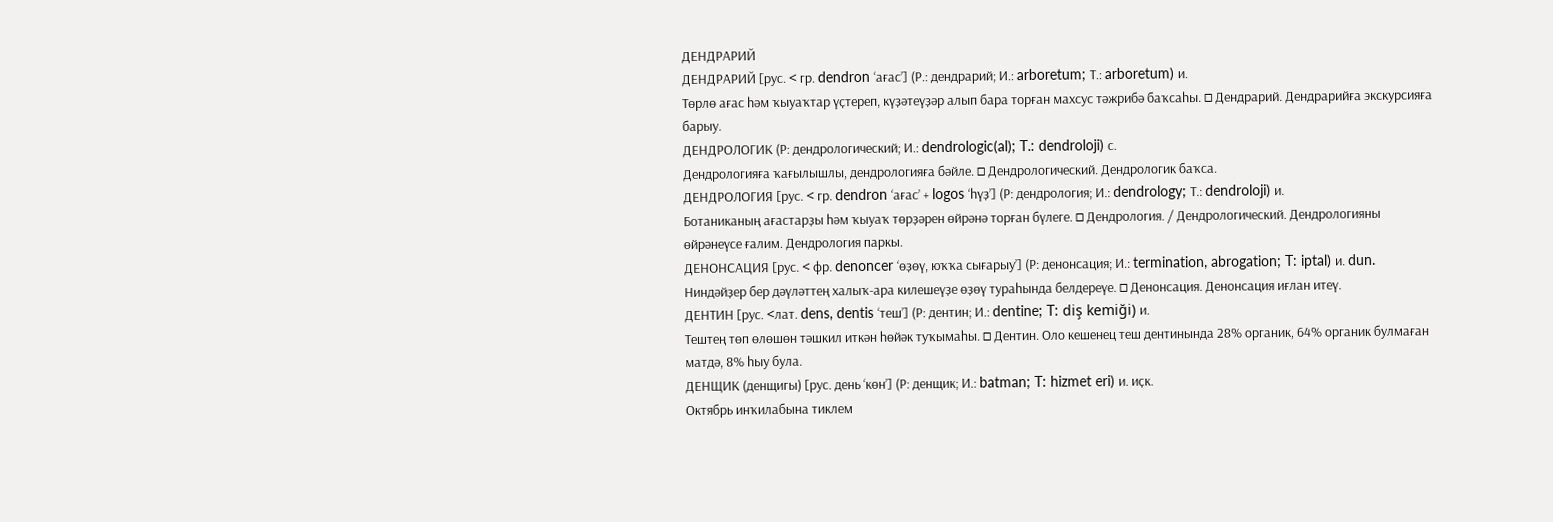ДЕНДРАРИЙ
ДЕНДРАРИЙ [рус. < гр. dendron ‘ағас’] (Р.: дендрарий; И.: arboretum; Т.: arboretum) и.
Төрлө ағас һәм ҡыуаҡтар үҫтереп, күҙәтеүҙәр алып бара торған махсус тәжрибә баҡсаһы. □ Дендрарий. Дендрарийға экскурсияға барыу.
ДЕНДРОЛОГИК (Р: дендрологический; И.: dendrologic(al); T.: dendroloji) с.
Дендрологияға ҡағылышлы, дендрологияға бәйле. □ Дендрологический. Дендрологик баҡса.
ДЕНДРОЛОГИЯ [рус. < гр. dendron ‘ағас’ + logos ‘һүҙ’] (Р: дендрология; И.: dendrology; Т.: dendroloji) и.
Ботаниканың ағастарҙы һәм ҡыуаҡ төрҙәрен өйрәнә торған бүлеге. □ Дендрология. / Дендрологический. Дендрологияны өйрәнеүсе ғалим. Дендрология паркы.
ДЕНОНСАЦИЯ [рус. < фр. denoncer ‘өҙөү, юҡҡа сығарыу’] (Р: денонсация; И.: termination, abrogation; T: iptal) и. dun.
Ниндәйҙер бер дәүләттең халыҡ-ара килешеүҙе өҙөү тураһында белдереүе. □ Денонсация. Денонсация иғлан итеү.
ДЕНТИН [рус. <лат. dens, dentis ‘теш’] (Р: дентин; И.: dentine; T: diş kemiği) и.
Тештең төп өлөшөн тәшкил иткән һөйәк туҡымаһы. □ Дентин. Оло кешенец теш дентинында 28% органик, 64% органик булмаған матдә, 8% һыу була.
ДЕНЩИК (денщигы) [рус. день ‘көн’] (Р: денщик; И.: batman; T: hizmet eri) и. иҫк.
Октябрь инҡилабына тиклем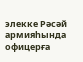элекке Рәсәй армияһында офицерға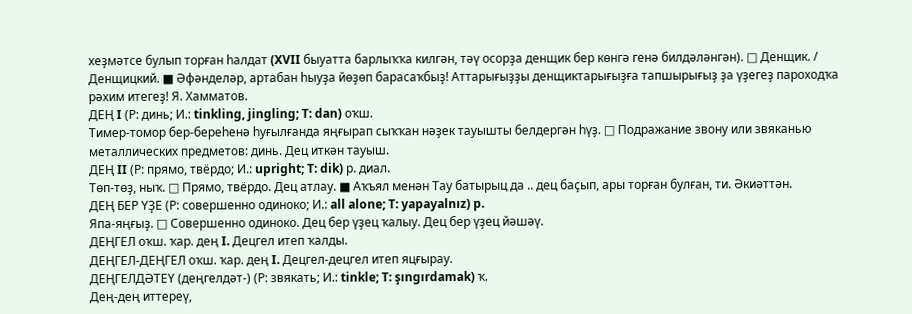хеҙмәтсе булып торған һалдат (XVII быуатта барлыҡҡа килгән, тәү осорҙа денщик бер көнгә генә билдәләнгән). □ Денщик. / Денщицкий. ■ Әфәнделәр, артабан һыуҙа йөҙөп барасаҡбыҙ! Аттарығыҙҙы денщиктарығыҙға тапшырығыҙ ҙа үҙегеҙ пароходҡа рәхим итегеҙ! Я. Хамматов.
ДЕҢ I (Р: динь; И.: tinkling, jingling; T: dan) оҡш.
Тимер-томор бер-береһенә һуғылғанда яңғырап сыҡҡан нәҙек тауышты белдергән һүҙ. □ Подражание звону или звяканью
металлических предметов: динь. Дец иткән тауыш.
ДЕҢ II (Р: прямо, твёрдо; И.: upright; T: dik) р. диал.
Төп-төҙ, ныҡ. □ Прямо, твёрдо. Дец атлау. ■ Аҡъял менән Тау батырыц да .. дец баҫып, ары торған булған, ти. Әкиәттән.
ДЕҢ БЕР ҮҘЕ (Р: совершенно одиноко; И.: all alone; T: yapayalnız) p.
Япа-яңғыҙ. □ Совершенно одиноко. Дец бер үҙец ҡалыу. Дец бер үҙец йәшәү.
ДЕҢГЕЛ оҡш. ҡар. дең I. Децгел итеп ҡалды.
ДЕҢГЕЛ-ДЕҢГЕЛ оҡш. ҡар. дең I. Децгел-децгел итеп яцғырау.
ДЕҢГЕЛДӘТЕҮ (деңгелдәт-) (Р: звякать; И.: tinkle; T: şıngırdamak) ҡ.
Дең-дең иттереү,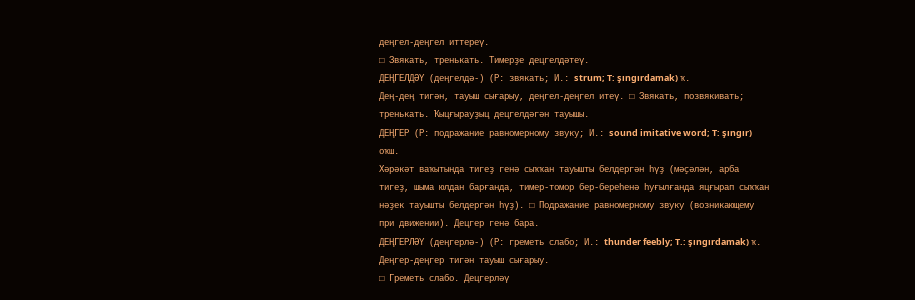деңгел-деңгел иттереү.
□ Звякать, тренькать. Тимерҙе децгелдәтеү.
ДЕҢГЕЛДӘҮ (деңгелдә-) (Р: звякать; И.: strum; T: şıngırdamak) ҡ.
Дең-дең тигән, тауыш сығарыу, деңгел-деңгел итеү. □ Звякать, позвякивать; тренькать. Ҡыцғырауҙыц децгелдәгән тауышы.
ДЕҢГЕР (Р: подражание равномерному звуку; И.: sound imitative word; T: şıngır) оҡш.
Хәрәкәт ваҡытында тигеҙ генә сыҡҡан тауышты белдергән һүҙ (мәҫәлән, арба тигеҙ, шыма юлдан барғанда, тимер-томор бер-береһенә һуғылғанда яцғырап сыҡҡан нәҙек тауышты белдергән һүҙ). □ Подражание равномерному звуку (возникающему при движении). Децгер генә бара.
ДЕҢГЕРЛӘҮ (деңгерлә-) (Р: греметь слабо; И.: thunder feebly; T.: şıngırdamak) ҡ.
Деңгер-деңгер тигән тауыш сығарыу.
□ Греметь слабо. Децгерләү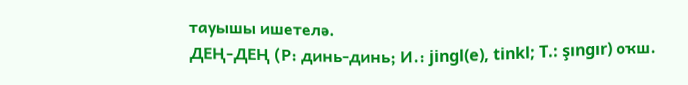тауышы ишетелә.
ДЕҢ-ДЕҢ (Р: динь-динь; И.: jingl(e), tinkl; T.: şıngır) оҡш.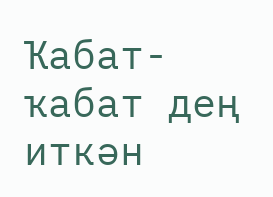Ҡабат-ҡабат дең иткән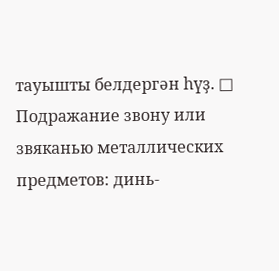тауышты белдергән һүҙ. □ Подражание звону или звяканью металлических предметов: динь-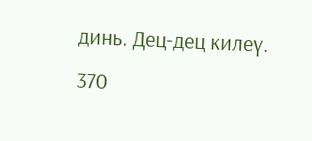динь. Дец-дец килеү.
370